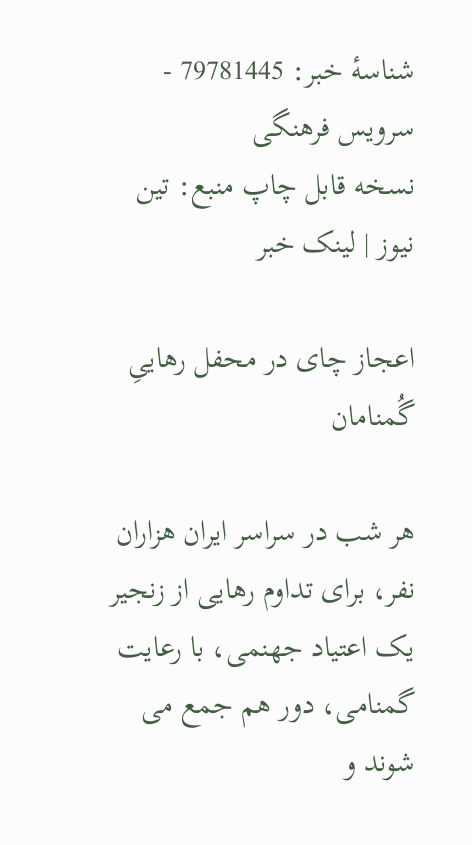شناسهٔ خبر: 79781445 - سرویس فرهنگی
نسخه قابل چاپ منبع: تین نیوز | لینک خبر

اعجاز چای در محفل رهاییِ گُمنامان

هر شب در سراسر ایران هزاران نفر، برای تداوم رهایی از زنجیر یک اعتیاد جهنمی، با رعایت گمنامی، دور هم جمع می شوند و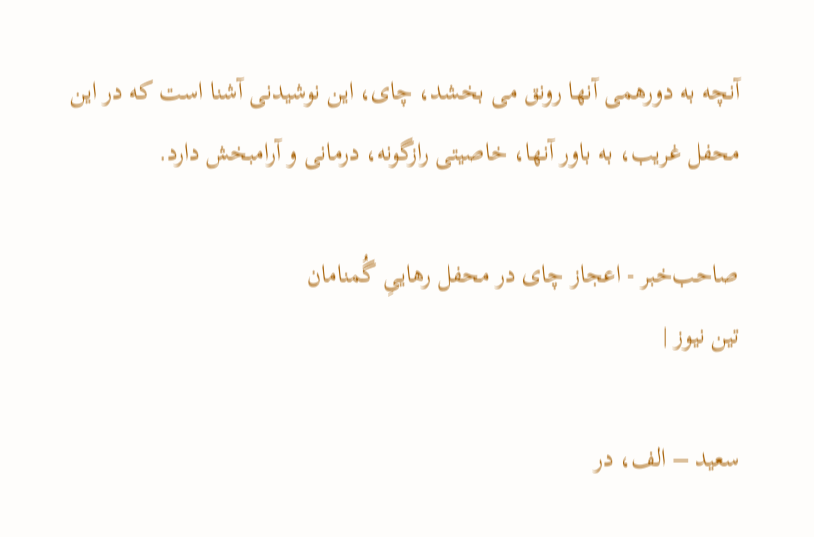آنچه به دورهمی آنها رونق می بخشد، چای، این نوشیدنی آشنا است که در این محفل غریب، به باور آنها، خاصیتی رازگونه، درمانی و آرامبخش دارد.

صاحب‌خبر - اعجاز چای در محفل رهاییِ گُمنامان
تین نیوز |

سعید – الف، در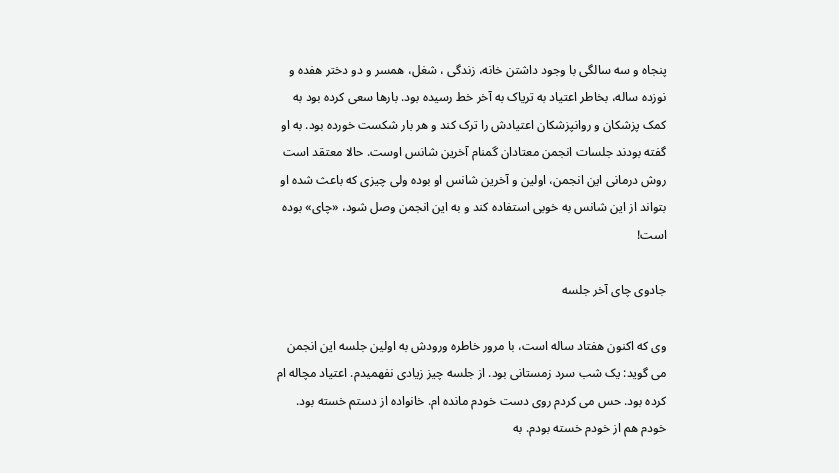پنجاه و سه سالگی با وجود داشتن خانه، زندگی ، شغل، همسر و دو دختر هفده و نوزده ساله، بخاطر اعتیاد به تریاک به آخر خط رسیده بود. بارها سعی کرده بود به کمک پزشکان و روانپزشکان اعتیادش را ترک کند و هر بار شکست خورده بود. به او گفته بودند جلسات انجمن معتادان گمنام آخرین شانس اوست. حالا معتقد است روش درمانی این انجمن، اولین و آخرین شانس او بوده ولی چیزی که باعث شده او بتواند از این شانس به خوبی استفاده کند و به این انجمن وصل شود، «چای» بوده است!

جادوی چای آخر جلسه

وی که اکنون هفتاد ساله است، با مرور خاطره ورودش به اولین جلسه این انجمن می گوید: یک شب سرد زمستانی بود. از جلسه چیز زیادی نفهمیدم. اعتیاد مچاله ام کرده بود. حس می کردم روی دست خودم مانده ام. خانواده از دستم خسته بود. خودم هم از خودم خسته بودم. به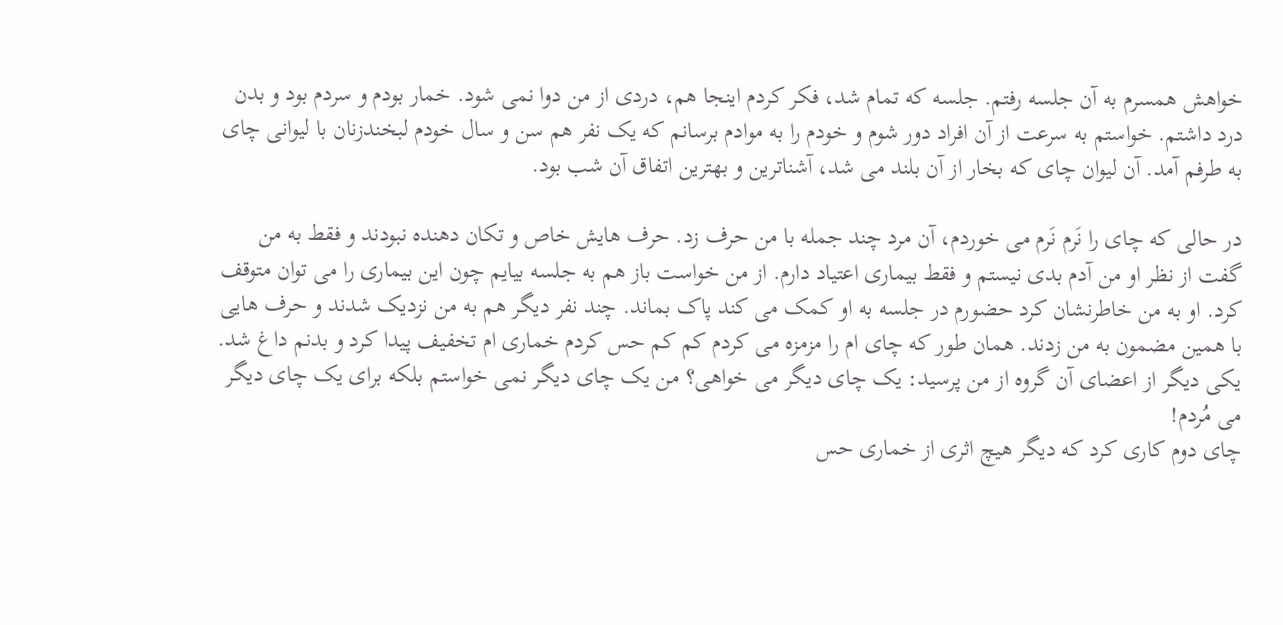خواهش همسرم به آن جلسه رفتم. جلسه که تمام شد، فکر کردم اینجا هم، دردی از من دوا نمی شود. خمار بودم و سردم بود و بدن درد داشتم. خواستم به سرعت از آن افراد دور شوم و خودم را به موادم برسانم که یک نفر هم سن و سال خودم لبخندزنان با لیوانی چای به طرفم آمد. آن لیوان چای که بخار از آن بلند می شد، آشناترین و بهترین اتفاق آن شب بود.

در حالی که چای را نَرم نَرم می خوردم، آن مرد چند جمله با من حرف زد. حرف هایش خاص و تکان دهنده نبودند و فقط به من گفت از نظر او من آدم بدی نیستم و فقط بیماری اعتیاد دارم. از من خواست باز هم به جلسه بیایم چون این بیماری را می توان متوقف کرد. او به من خاطرنشان کرد حضورم در جلسه به او کمک می کند پاک بماند. چند نفر دیگر هم به من نزدیک شدند و حرف هایی با همین مضمون به من زدند. همان طور که چای ام را مزمزه می کردم کم کم حس کردم خماری ام تخفیف پیدا کرد و بدنم داغ شد. یکی دیگر از اعضای آن گروه از من پرسید: یک چای دیگر می خواهی؟ من یک چای دیگر نمی خواستم بلکه برای یک چای دیگر می مُردم!
چای دوم کاری کرد که دیگر هیچ اثری از خماری حس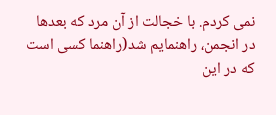نمی کردم. با خجالت از آن مرد که بعدها در انجمن، راهنمایم شد(راهنما کسی است که در این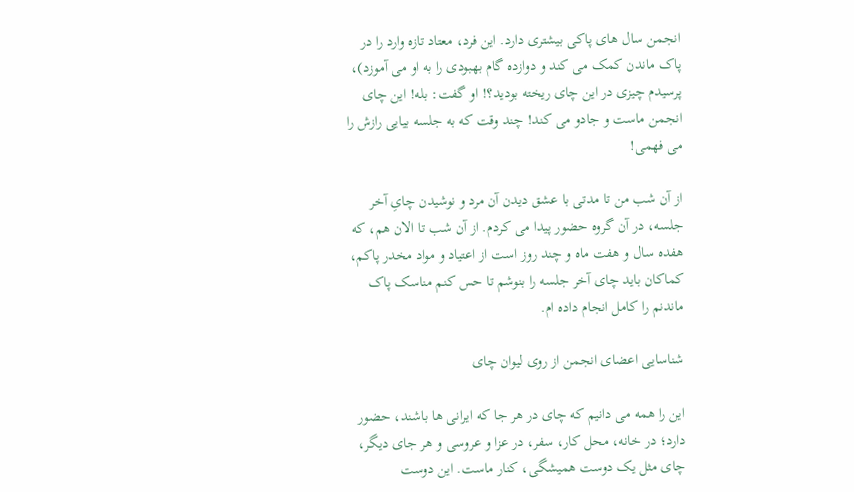انجمن سال های پاکی بیشتری دارد. این فرد، معتاد تازه وارد را در پاک ماندن کمک می کند و دوازده گام بهبودی را به او می آموزد)، پرسیدم چیزی در این چای ریخته بودید؟! او گفت: بله! این چای انجمن ماست و جادو می کند! چند وقت که به جلسه بیایی رازش را می فهمی!

از آن شب من تا مدتی با عشق دیدن آن مرد و نوشیدن چایِ آخر جلسه، در آن گروه حضور پیدا می کردم. از آن شب تا الان هم، که هفده سال و هفت ماه و چند روز است از اعتیاد و مواد مخدر پاکم، کماکان باید چای آخر جلسه را بنوشم تا حس کنم مناسک پاک ماندنم را کامل انجام داده ام.

شناسایی اعضای انجمن از روی لیوان چای

این را همه می دانیم که چای در هر جا که ایرانی ها باشند، حضور دارد؛ در خانه، محل کار، سفر، در عزا و عروسی و هر جای دیگر، چای مثل یک دوست همیشگی، کنار ماست. این دوست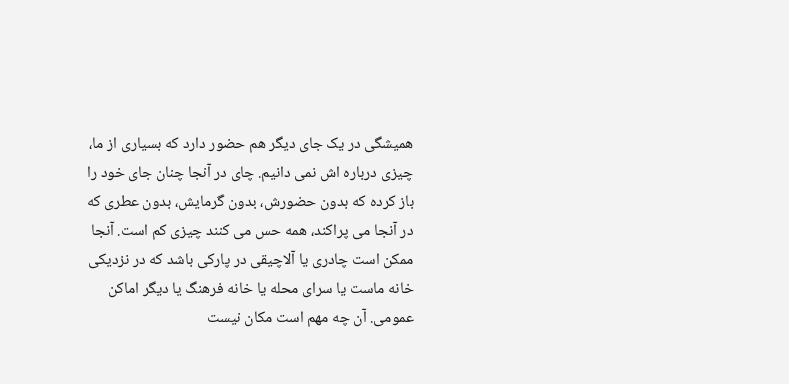همیشگی در یک جای دیگر هم حضور دارد که بسیاری از ما، چیزی درباره اش نمی دانیم. چای در آنجا چنان جای خود را باز کرده که بدون حضورش، بدون گرمایش، بدون عطری که در آنجا می پراکند، همه حس می کنند چیزی کم است. آنجا ممکن است چادری یا آلاچیقی در پارکی باشد که در نزدیکی خانه ماست یا سرای محله یا خانه فرهنگ یا دیگر اماکن عمومی. آن چه مهم است مکان نیست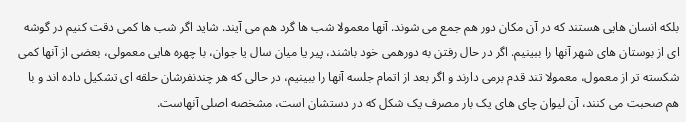بلکه انسان هایی هستند که در آن مکان دور هم جمع می شوند. آنها معمولا شب ها گرد هم می آیند. شاید اگر شب ها کمی دقت کنیم در گوشه ای از بوستان های شهر آنها را ببینیم. اگر در حال رفتن به دورهمی خود باشند، پیر یا میان سال یا جوان، با چهره هایی معمولی، بعضی از آنها کمی شکسته تر از معمول، معمولا تند قدم برمی دارند و اگر بعد از اتمام جلسه آنها را ببینیم، در حالی که هر چندنفرشان حلقه ای تشکیل داده اند و با هم صحبت می کنند، آن لیوان چای های یک بار مصرف یک شکل که در دستشان است، مشخصه اصلی آنهاست.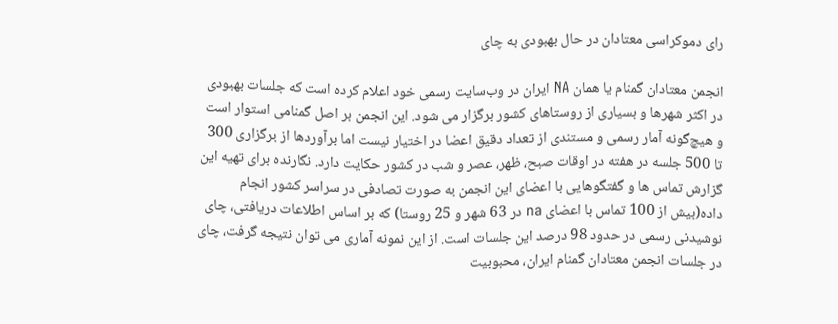رای دموکراسی معتادان در حال بهبودی به چای

انجمن معتادان گمنام یا همان NA ایران در وب‌سایت رسمی خود اعلام کرده است که جلسات بهبودی در اکثر شهرها و بسیاری از روستاهای کشور برگزار می شود. این انجمن بر اصل گمنامی استوار است و هیچ‌گونه آمار رسمی و مستندی از تعداد دقیق اعضا در اختیار نیست اما برآوردها از برگزاری 300 تا 500 جلسه در هفته در اوقات صبح، ظهر، عصر و شب در کشور حکایت دارد. نگارنده برای تهیه این گزارش تماس ها و گفتگوهایی با اعضای این انجمن به صورت تصادفی در سراسر کشور انجام داده(بیش از 100 تماس با اعضای na در 63 شهر و 25 روستا) که بر اساس اطلاعات دریافتی، چای نوشیدنی رسمی در حدود 98 درصد این جلسات است. از این نمونه آماری می توان نتیجه گرفت، چای در جلسات انجمن معتادان گمنام ایران، محبوبیت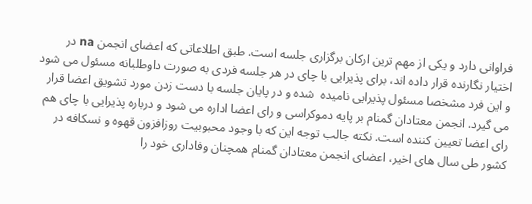فراوانی دارد و یکی از مهم ترین ارکان برگزاری جلسه است. طبق اطلاعاتی که اعضای انجمن na در اختیار نگارنده قرار داده اند، برای پذیرایی با چای در هر جلسه فردی به صورت داوطلبانه مسئول می شود و این فرد مشخصا مسئول پذیرایی نامیده  شده و در پایان جلسه با دست زدن مورد تشویق اعضا قرار می گیرد. انجمن معتادان گمنام بر پایه دموکراسی و رای اعضا اداره می شود و درباره پذیرایی با چای هم رای اعضا تعیین کننده است. نکته جالب توجه این که با وجود محبوبیت روزافزون قهوه و نسکافه در کشور طی سال های اخیر، اعضای انجمن معتادان گمنام همچنان وفاداری خود را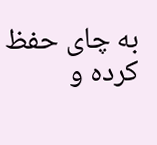به چای حفظ کرده و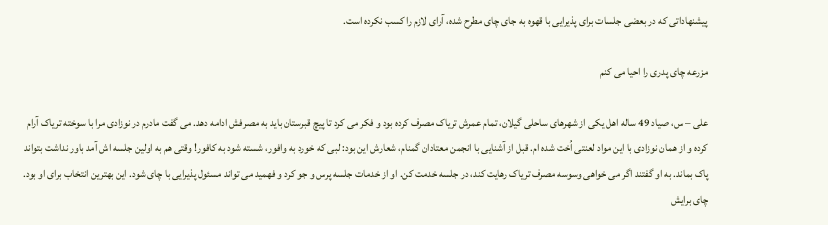پیشنهاداتی که در بعضی جلسات برای پذیرایی با قهوه به جای چای مطرح شده، آرای لازم را کسب نکرده است.

مزرعه چای پدری را احیا می کنم

علی – س، صیاد 49 ساله اهل یکی از شهرهای ساحلی گیلان، تمام عمرش تریاک مصرف کرده بود و فکر می کرد تا پیچ قبرستان باید به مصرفش ادامه دهد. می گفت مادرم در نوزادی مرا با سوخته تریاک آرام کرده و از همان نوزادی با این مواد لعنتی اُخت شده ام. قبل از آشنایی با انجمن معتادان گمنام، شعارش این بود: لبی که خورد به وافور، شسته شود به کافور! وقتی هم به اولین جلسه اش آمد باور نداشت بتواند پاک بماند. به او گفتند اگر می خواهی وسوسه مصرف تریاک رهایت کند، در جلسه خدمت کن. او از خدمات جلسه پرس و جو کرد و فهمید می تواند مسئول پذیرایی با چای شود. این بهترین انتخاب برای او بود. چای برایش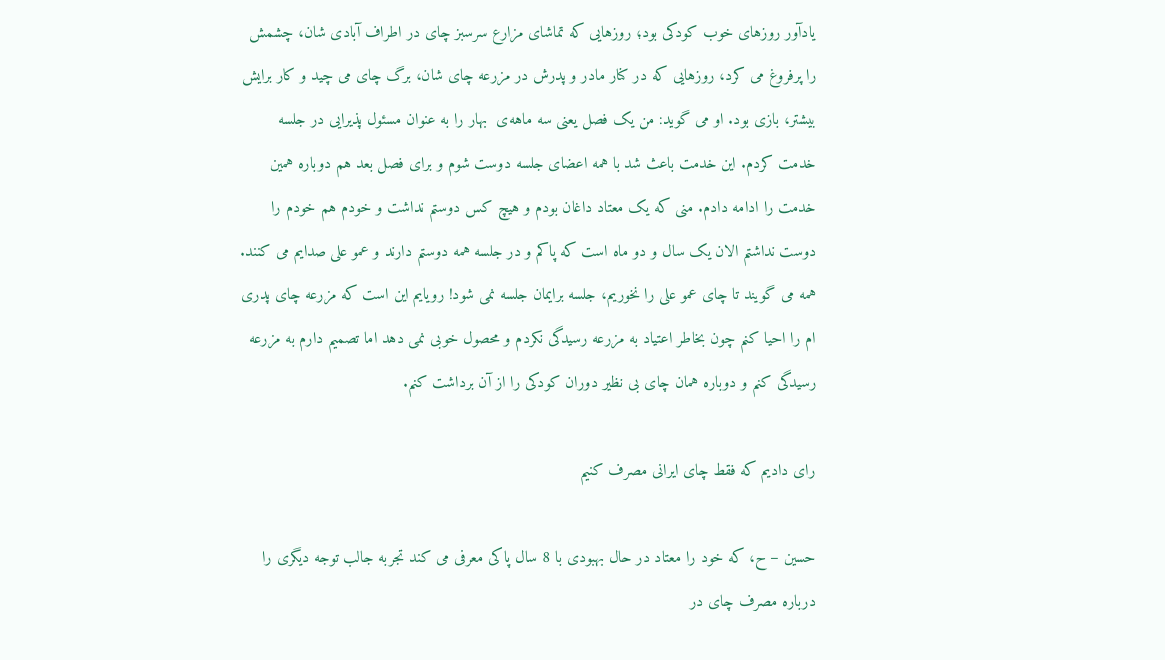یادآور روزهای خوب کودکی بود؛ روزهایی که تماشای مزارع سرسبز چای در اطراف آبادی شان، چشمش را پرفروغ می کرد، روزهایی که در کنار مادر و پدرش در مزرعه چای شان، برگ چای می چید و کار برایش بیشتر، بازی بود. او می گوید: من یک فصل یعنی سه ماهه‌ی  بهار را به عنوان مسئول پذیرایی در جلسه خدمت کردم. این خدمت باعث شد با همه اعضای جلسه دوست شوم و برای فصل بعد هم دوباره همین خدمت را ادامه دادم. منی که یک معتاد داغان بودم و هیچ کس دوستم نداشت و خودم هم خودم را دوست نداشتم الان یک سال و دو ماه است که پاکم و در جلسه همه دوستم دارند و عمو علی صدایم می کنند. همه می گویند تا چای عمو علی را نخوریم، جلسه برایمان جلسه نمی شود! رویایم این است که مزرعه چای پدری ام را احیا کنم چون بخاطر اعتیاد به مزرعه رسیدگی نکردم و محصول خوبی نمی دهد اما تصمیم دارم به مزرعه رسیدگی کنم و دوباره همان چای بی نظیر دوران کودکی را از آن برداشت کنم.

رای دادیم که فقط چای ایرانی مصرف کنیم

حسین – ح، که خود را معتاد در حال بهبودی با 8 سال پاکی معرفی می کند تجربه جالب توجه دیگری را درباره مصرف چای در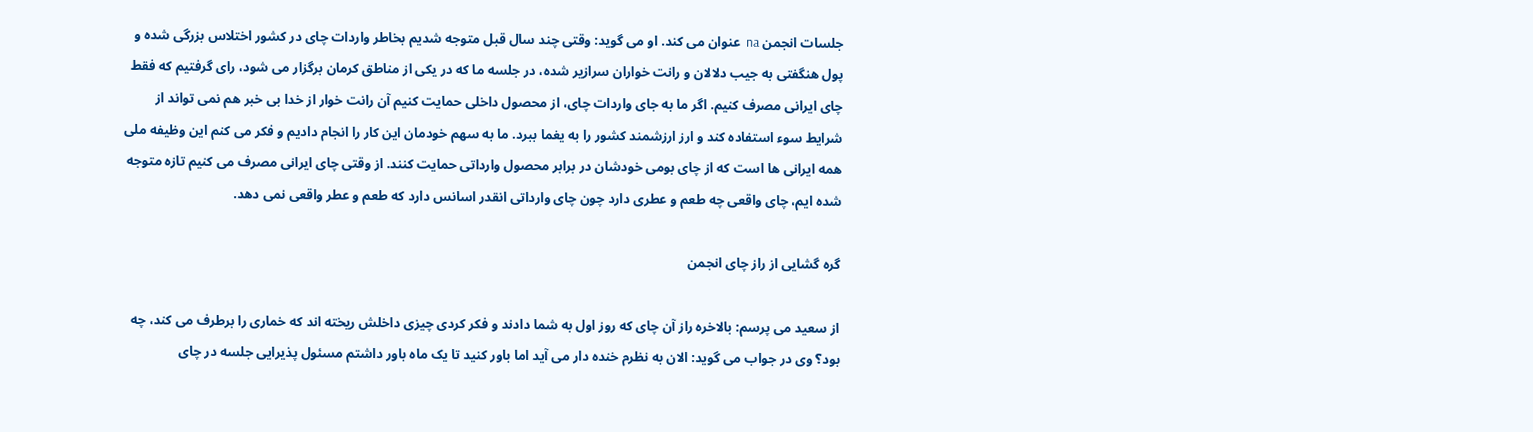جلسات انجمن na  عنوان می کند. او می گوید: وقتی چند سال قبل متوجه شدیم بخاطر واردات چای در کشور اختلاس بزرگی شده و پول هنگفتی به جیب دلالان و رانت خواران سرازیر شده، در جلسه ما که در یکی از مناطق کرمان برگزار می شود، رای گرفتیم که فقط چای ایرانی مصرف کنیم. اگر ما به جای واردات چای، از محصول داخلی حمایت کنیم آن رانت خوار از خدا بی خبر هم نمی تواند از شرایط سوء استفاده کند و ارز ارزشمند کشور را به یغما ببرد. ما به سهم خودمان این کار را انجام دادیم و فکر می کنم این وظیفه ملی همه ایرانی ها است که از چای بومی خودشان در برابر محصول وارداتی حمایت کنند. از وقتی چای ایرانی مصرف می کنیم تازه متوجه شده ایم، چای واقعی چه طعم و عطری دارد چون چای وارداتی انقدر اسانس دارد که طعم و عطر واقعی نمی دهد.

گره گشایی از راز چای انجمن

از سعید می پرسم: بالاخره راز آن چای که روز اول به شما دادند و فکر کردی چیزی داخلش ریخته اند که خماری را برطرف می کند، چه بود؟ وی در جواب می گوید: الان به نظرم خنده دار می آید اما باور کنید تا یک ماه باور داشتم مسئول پذیرایی جلسه در چای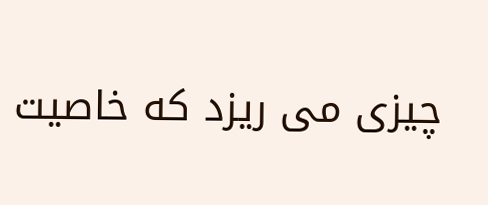چیزی می ریزد که خاصیت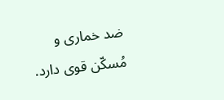ضد خماری و مُسکّن قوی دارد.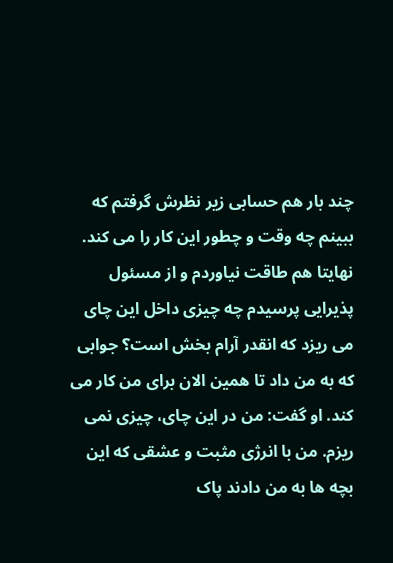چند بار هم حسابی زیر نظرش گرفتم که ببینم چه وقت و چطور این کار را می کند. نهایتا هم طاقت نیاوردم و از مسئول پذیرایی پرسیدم چه چیزی داخل این چای می ریزد که انقدر آرام بخش است؟ جوابی که به من داد تا همین الان برای من کار می کند. او گفت: من در این چای، چیزی نمی ریزم. من با انرژی مثبت و عشقی که این بچه ها به من دادند پاک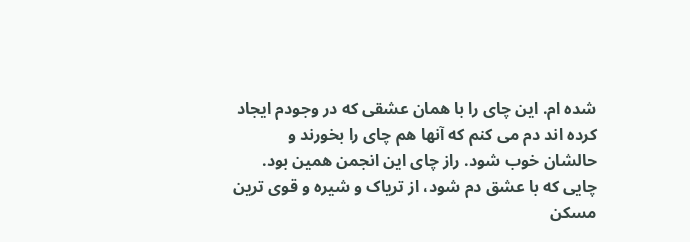شده ام. این چای را با همان عشقی که در وجودم ایجاد کرده اند دم می کنم که آنها هم چای را بخورند و حالشان خوب شود. راز چای این انجمن همین بود. چایی که با عشق دم شود، از تریاک و شیره و قوی ترین مسکن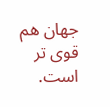جهان هم قوی تر است.